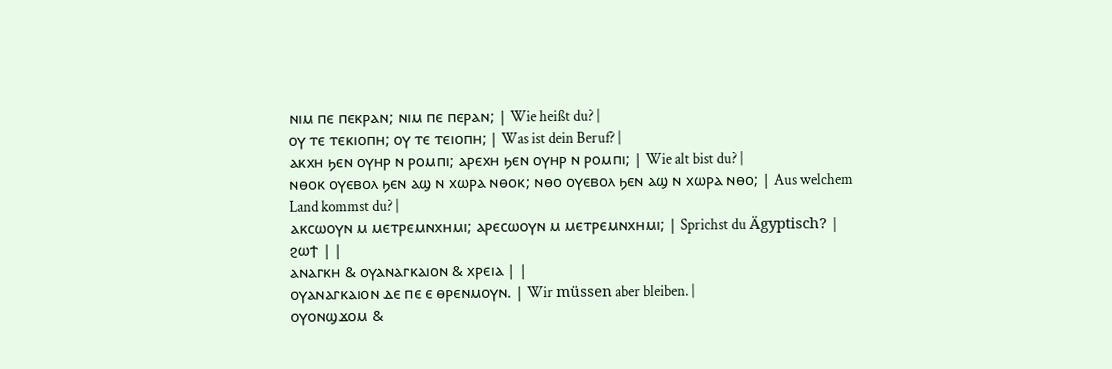ⲛⲓⲙ ⲡⲉ ⲡⲉⲕⲣⲁⲛ; ⲛⲓⲙ ⲡⲉ ⲡⲉⲣⲁⲛ; | Wie heißt du? |
ⲟⲩ ⲧⲉ ⲧⲉⲕⲓⲟⲡⲏ; ⲟⲩ ⲧⲉ ⲧⲉⲓⲟⲡⲏ; | Was ist dein Beruf? |
ⲁⲕⲭⲏ ϧⲉⲛ ⲟⲩⲏⲣ ⲛ ⲣⲟⲙⲡⲓ; ⲁⲣⲉⲭⲏ ϧⲉⲛ ⲟⲩⲏⲣ ⲛ ⲣⲟⲙⲡⲓ; | Wie alt bist du? |
ⲛⲑⲟⲕ ⲟⲩⲉⲃⲟⲗ ϧⲉⲛ ⲁϣ ⲛ ⲭⲱⲣⲁ ⲛⲑⲟⲕ; ⲛⲑⲟ ⲟⲩⲉⲃⲟⲗ ϧⲉⲛ ⲁϣ ⲛ ⲭⲱⲣⲁ ⲛⲑⲟ; | Aus welchem Land kommst du? |
ⲁⲕⲥⲱⲟⲩⲛ ⲙ ⲙⲉⲧⲣⲉⲙⲛⲭⲏⲙⲓ; ⲁⲣⲉⲥⲱⲟⲩⲛ ⲙ ⲙⲉⲧⲣⲉⲙⲛⲭⲏⲙⲓ; | Sprichst du Ägyptisch? |
ϩⲱϯ | |
ⲁⲛⲁⲅⲕⲏ & ⲟⲩⲁⲛⲁⲅⲕⲁⲓⲟⲛ & ⲭⲣⲉⲓⲁ | |
ⲟⲩⲁⲛⲁⲅⲕⲁⲓⲟⲛ ⲇⲉ ⲡⲉ ⲉ ⲑⲣⲉⲛⲙⲟⲩⲛ. | Wir müssen aber bleiben. |
ⲟⲩⲟⲛϣϫⲟⲙ &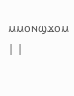ⲙⲙⲟⲛϣϫⲟⲙ | |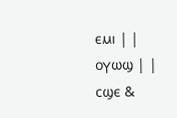ⲉⲙⲓ | |
ⲟⲩⲱϣ | |
ⲥϣⲉ &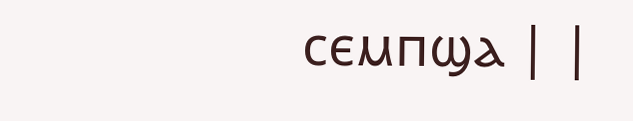ⲥⲉⲙⲡϣⲁ | |